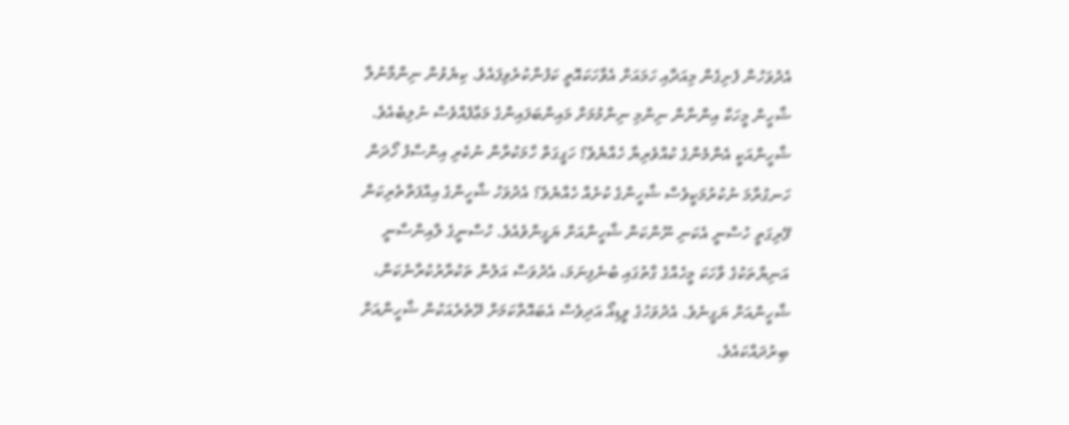އެދުވަހުން ފެށިގެން މިއަދާއި ހަމައަށް އެވާހަކައޮތީ ކަފުންކުރެވިފައެވެ. ކިޔެވުން ނިންމާނުލާ ޝާހީން މީހަކާ އިންނާން ނިންމި ނިންމުމަށް މައިންބަފައިންގެ މަޢާފެއްވެސް ނުލިބެއެވެ. ޝާހީންއަކީ އެންމެންގެ ކުއްވެރިޔާ ހެއްޔެވެ؟ ހަގީގަތް ހާމަކުރާން ނުކެރި އިންސާފު ހޯދަން ހަނގުރާމަ ނުކުރުމަކީވެސް ޝާހީންގެ ކުށެއް ހެއްޔެވެ؟ އެދުވަހު ޝާހީންގެ އިއްފަތްތެރިކަން ފޭރިގަތީ ހުސްނީ އެކަނި ނޫންކަން ޝާހީންއަށް ޔަގީންވެއެވެ. ހުސްނީގެ ލާއިންސާނީ އަނިޔާތަކުގެ ވާހަކަ މީހެއްގެ ގާތުގައި ބުނެފިނަމަ، އެދުވަސް އަލުން ތަކުރާރުކުރާނެކަން، ޝާހީންއަށް ޔަގީނެވެ. އެދުވަހުގެ ވީޑިއޯ އަދިވެސް އެބައޮތްކަމަށް ދޭތެރެއަކުން ޝާހީންއަށް ބިރުދައްކައެވެ.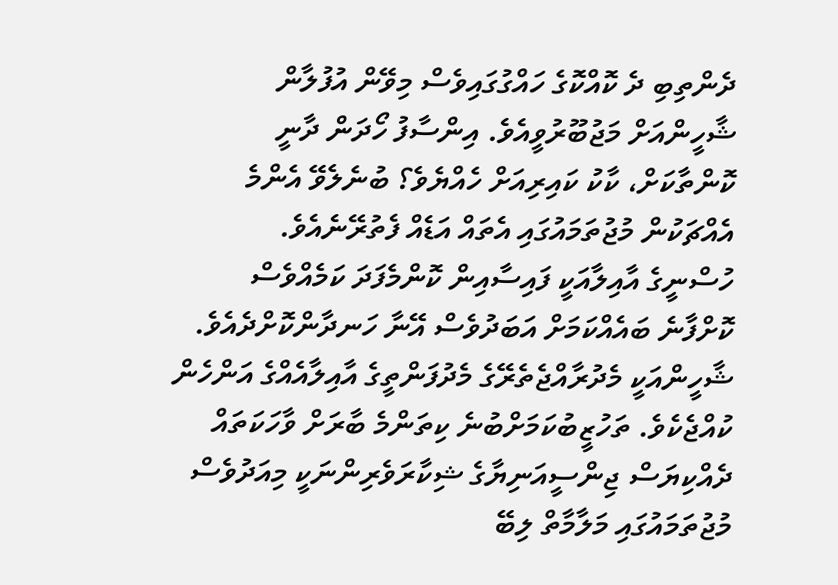ދެންތިބި ދެ ކޮއްކޮގެ ހައްގުގައިވެސް މިވޭން އުފުލާން ޝާހީންއަށް މަޖުބޫރުވީއެވެ. އިންސާފު ހޯދަން ދާނީ ކޮންތާކަށް، ކާކު ކައިރިއަށް ހެއްޔެވެ؟ ބުނެލެވޭ އެންމެ އެއްޗަކުން މުޖުތަމައުގައި އެތައް އަޑެއް ފެތުރޭނެއެވެ.
ހުސްނީގެ އާއިލާއަކީ ފައިސާއިން ކޮންމެފަދަ ކަމެއްވެސް ކޮށްފާނެ ބައެއްކަމަށް އަބަދުވެސް އޭނާ ހަނދާންކޮށްދެއެވެ.  ޝާހީންއަކީ މެދުރާއްޖެތެރޭގެ މެދުފަންތީގެ އާއިލާއެއްގެ އަންހެން ކުއްޖެކެވެ. ތަހުޒީބުކަމަށްބުނެ ކިތަންމެ ބާރަށް ވާހަކަތައް ދެއްކިޔަސް ޖިންސީއަނިޔާގެ ޝިކާރަވެރިންނަކީ މިއަދުވެސް މުޖުތަމައުގައި މަލާމާތް ލިބޭ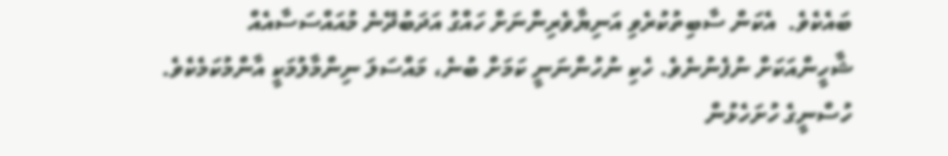ބައެކެވެ.  އެކަން ސާބިތުކުރެވި އަނިޔާވެރިންނަށް ހައްގު އަދަބުދޭނެ މުއައްސަސާއެއް ޝާހީންއަކަށް ނުފެނުނެވެ. ހެކި ނުހުންނަނީ ކަމަށް ބުނެ، މައްސަލަ ނިންމާލުމަކީ އާންމުކަމެކެވެ.  ހުސްނީގެ ހުށަހެޅުން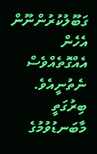ގަބޫލުކުރުންނޫން އެހެން އެއްގޮތެއްވެސް ނެތުނީއެވެ. ބިރުގަތީ މާބަނޑުވުމުގެ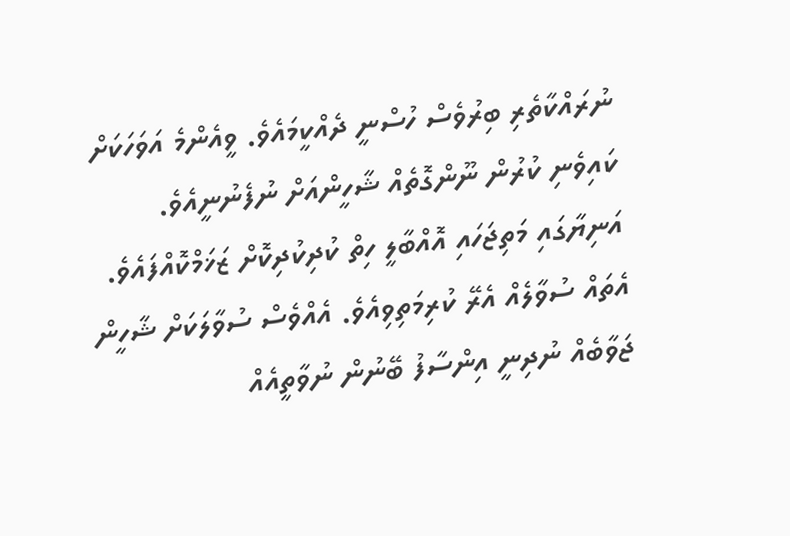ނުރައްކާތެރި ބިރުވެސް ހުސްނީ ދެއްކީމައެވެ. ވީއެންމެ އަވަހަކަށް ކައިވެނި ކުރުން ނޫންގޮތެއް ޝާހީންއަށް ނުފެނުނީއެވެ. އަނިޔާގައި މަތިޖަހައި އޮއްބާލީ ހިތް ކުދިކުދިކޮށް ޒަޚަމްކޮއްފައެވެ. އެތައް ސުވާލެއް އެރޭ ކުރިމަތިވިއެވެ. އެއްވެސް ސުވާލަކަށް ޝާހީން ޖަވާބެއް ނުދިނީ އިންސާފު ބޭނުން ނުވާތީއެއް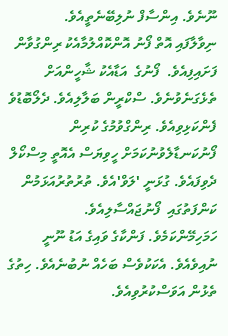ނޫނެވެ. އިންސާފް ނުލިބޭނެތީއެވެ.
ނިވާލާފައި އޮތް ފޯނު އޮންކޮއްލުމާއެކު ރިންގުވާން ފަށައިފިއެވެ.  ފޯނުގެ  އަޑާއެކު ޝާހީންއަށް ތެޅެގަނެވުނެވެ. ސްކްރީން ބަލާލިއެވެ. ދެލޯބޮޑުވެ ފެންކަޅިވިއެވެ. ރިންގްވުމުގެ ކުރިން ފޯނުކަނޑާލެވުނުކަމަށް ހީވިޔަސް އެއޮތީ މިސްކޯލް ދެވިފައެވެ. ގުޅަނީ 'ލަވް'އެވެ. ތުރުތުރުއަޅަމުން ކަންފަތުގައި  ފޯނުޖައްސާލިއެވެ.
ހަމަހިމޭންކަމެވެ. ފަންކާގެ ވައިގެ އަޑު ނޫނީ ނުއިވެއެވެ. އެކަކުވެސް ބަހެއް ނުބުނެއެވެ. ހިތުގެ ތެޅުން އަވަސްކުރުވިއެވެ.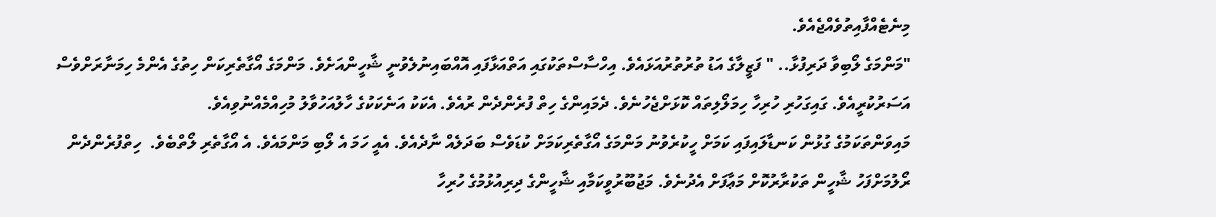މިނެޓެއްފާއިތުވެއްޖެއެވެ.
"މަންމަގެ ލޯބިވާ ދަރިފުޅާ.. " ފަޒީލާގެ އަޑު ތުރުތުރުއަޅައެވެ. އިހްސާސްތަކުގައި އަތްއަޅާފައި އޮއްބައިނުލެވުނީ ޝާހީންއަށެވެ. މަންމަގެ އޯގާތެރިކަން ހިތުގެ އެންމެ ހިމަނާރަށްވެސް އަސަރުކުރީއެވެ. ގައިގަހުރި ހުރިހާ ހިމަލޯލިތައް ކޮޅަށްޖެހުނެވެ. ދެމައިންގެ ހިތް ފުރެންދެން ރުއެވެ. އެކަކު އަނެކަކުގެ ހާލުއަހުވާލު މުހިއްމެއްނުވިއެވެ.
މައިވަންތަކަމުގެ ގުޅުން ކަނޑާލައިފައި ކަމަށް ހީކުރެވުނު މަންމަގެ އޯގާތެރިކަމަށް ކުޑަވެސް ބަދަލެއް ނާދެއެވެ. އެއީ ހަމަ އެ ލޯބި މަންމައެވެ. އެ އޯގާތެރި ލޯތްބެވެ.  ހިތްފުރެންދެން ރޯލުމަށްފަހު ޝާހީން ތަކުރާރުކޮށް މަޢާފަށް އެދުނެވެ. މަޖުބޫރުވީކަމާއި ޝާހީންގެ ދިރިއުޅުމުގެ ހުރިހާ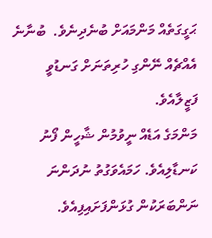ޙަގީގަތެއް މަންމައަށް ބުނެދިނެވެ.  ބުނާނެ އެއްޗެއް ނޭންގި ހުރިތަނަށް ގަނޑުވީ ފަޒީލާއެވެ.
މަންމަގެ އަޑެއް ނީވުމުން ޝާހީން ފޯނު ކަނޑާލިއެވެ. ހަމައެވަގުތު ނުދަންނަ ނަންބަރަކުން ގުޅަންފަށައިފިއެވެ.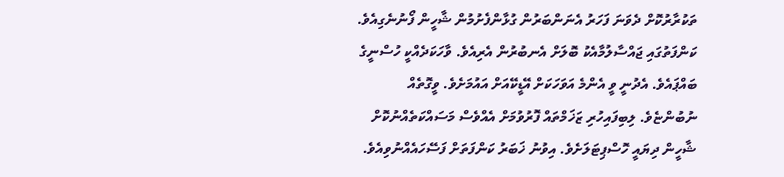ތަކުރާރުކޮށް ދެވަނަ ފަހަރު އެނަންބަރުން ގުޅާންފެށުމުން ޝާހީން ފޯނުނެގިއެވެ. ކަންފަތުގައި ޖައްސާލުމާއެކު ބޮލަށް އެނބުރުން އެރިއެވެ. ވާހަކަދެއްކީ ހުސްނީގެ ބައްޕައެވެ. އެދުނީ ވީ އެންމެ އަވަހަކަށް އޭޑީކޭއަށް އައުމަށެވެ. ވީގޮތެއް ނުބުންޏެވެ. ލިބިފައިހުރި ޒަޚަމްތައް ފޮރުވުމަށް އެއްވެސް މަސައްކަތެއްނުކޮށް ޝާހީން ދިޔައީ ހޮސްޕިޓަލަށެވެ. އިވުނު ޚަބަރު ކަންފަތަށް ފަސޭހައެއްނުވިއެވެ.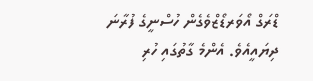ޑްރަގް އޯވަރޑޯޒްވެގެން ހުސްނީގެ ފުރާނަ ދިޔައީއެވެ. އެންމެ ގާތުގައި ހުރި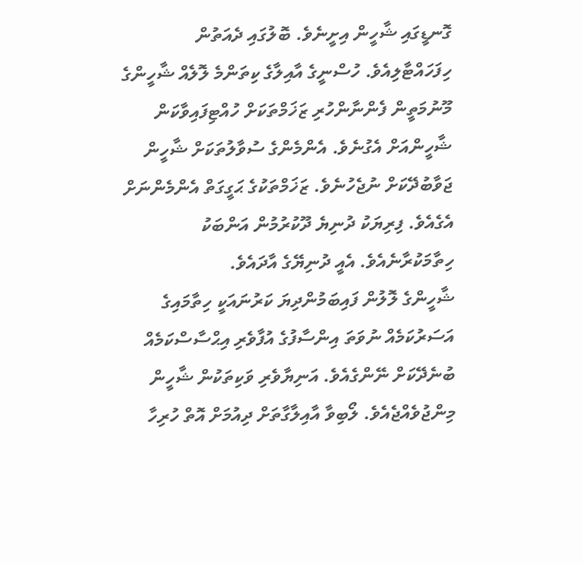ގޮނޑީގައި ޝާހީން އިށީނެވެ. ބޮލުގައި ދެއަތުން ހިފަހައްޓާލިއެވެ. ހުސްނީގެ އާއިލާގެ ކިތަންމެ ލޮލެއް ޝާހީންގެ މޫނުމަތީން ފެންނާންހުރި ޒަޚަމްތަކަށް ހުއްޓިފައިވާކަން ޝާހީންއަށް އެގުނެވެ. އެންމެންގެ ސުވާލުތަކަށް ޝާހީން ޖަވާބުދޭކަށް ނުޖެހުނެވެ. ޒަޚަމްތަކުގެ ޙަގީގަތް އެންމެންނަށް އެގެއެވެ. ފިރިޔަކު ދުނިޔެ ދޫކުރުމުން އަންބަކު ހިތާމަކުރާނެއެވެ. އެއީ ދުނިޔޭގެ އާދައެވެ.
ޝާހީންގެ ލޮލުން ފައިބަމުންދިޔަ ކަރުނައަކީ ހިތާމައިގެ އަސަރުކަމެއް ނުވަތަ އިންސާފުގެ އުފާވެރި އިޙްސާސްކަމެއް ބުނެދޭކަށް ނޭންގެއެވެ. އަނިޔާވެރި ވަކިތަކުން ޝާހީން މިންޖުވެއްޖެއެވެ. ލޯބިވާ އާއިލާގާތަށް ދިއުމަށް އޮތް ހުރިހާ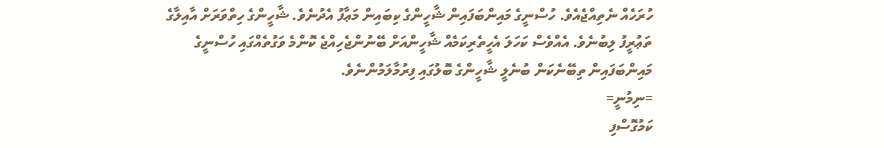ހުރަހެއް ނެތިއްޖެއެވެ. ހުސްނީގެ މައިންބަފައިން ޝާހީންގެ ކިބައިން މަޢާފު އެދުނެވެ. ޝާހީންގެ ހިތްވަރަށް އާއިލާގެ ތަޢުރީފު ލިބުނެވެ. އެއްވެސް ކަހަލަ އެހީތެރިކަމެއް ޝާހީންއަށް ބޭނުންޖެހިއްޖެ ކޮންމެ ވަގުތެއްގައި ހުސްނީގެ މައިންބަފައިން ތިބޭނެކަން ބުނެލީ ޝާހީންގެ ބޮލުގައި ފިރުމާލަމުންނެވެ.
=ނިމުނީ=
ކަމުގޮސްފި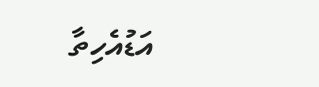އަޑުއެހިތާ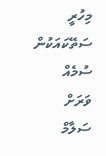މިހުރީ
ސަތޭކައަކުން ސުމެއް
ވަރަށް ސަލާމް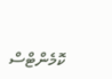ކޮމެންޓްސް